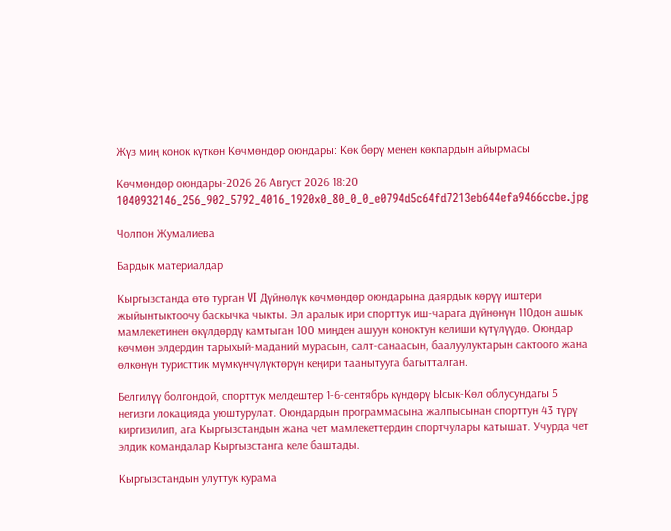Жүз миң конок күткөн Көчмөндөр оюндары: Көк бөрү менен көкпардын айырмасы

Көчмөндөр оюндары-2026 26 Август 2026 18:20
1040932146_256_902_5792_4016_1920x0_80_0_0_e0794d5c64fd7213eb644efa9466ccbe.jpg

Чолпон Жумалиева

Бардык материалдар

Кыргызстанда өтө турган VI Дүйнөлүк көчмөндөр оюндарына даярдык көрүү иштери жыйынтыктоочу баскычка чыкты. Эл аралык ири спорттук иш-чарага дүйнөнүн 110дон ашык мамлекетинен өкүлдөрдү камтыган 100 миңден ашуун коноктун келиши күтүлүүдө. Оюндар көчмөн элдердин тарыхый-маданий мурасын, салт-санаасын, баалуулуктарын сактоого жана өлкөнүн туристтик мүмкүнчүлүктөрүн кеңири таанытууга багытталган.

Белгилүү болгондой, спорттук мелдештер 1-6-сентябрь күндөрү Ысык-Көл облусундагы 5 негизги локацияда уюштурулат. Оюндардын программасына жалпысынан спорттун 43 түрү киргизилип, ага Кыргызстандын жана чет мамлекеттердин спортчулары катышат. Учурда чет элдик командалар Кыргызстанга келе баштады.

Кыргызстандын улуттук курама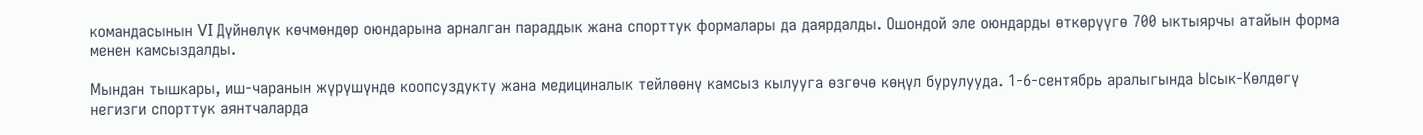командасынын VI Дүйнөлүк көчмөндөр оюндарына арналган параддык жана спорттук формалары да даярдалды. Ошондой эле оюндарды өткөрүүгө 700 ыктыярчы атайын форма менен камсыздалды.

Мындан тышкары, иш-чаранын жүрүшүндө коопсуздукту жана медициналык тейлөөнү камсыз кылууга өзгөчө көңүл бурулууда. 1-6-сентябрь аралыгында Ысык-Көлдөгү негизги спорттук аянтчаларда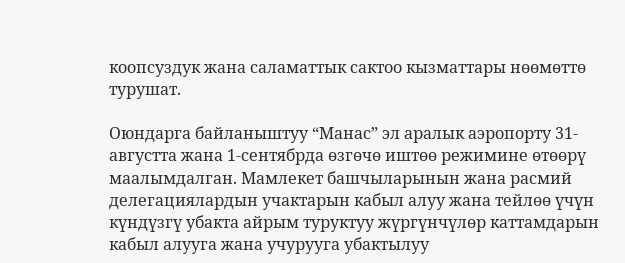коопсуздук жана саламаттык сактоо кызматтары нөөмөттө турушат.

Оюндарга байланыштуу “Манас” эл аралык аэропорту 31-августта жана 1-сентябрда өзгөчө иштөө режимине өтөөрү маалымдалган. Мамлекет башчыларынын жана расмий делегациялардын учактарын кабыл алуу жана тейлөө үчүн күндүзгү убакта айрым туруктуу жүргүнчүлөр каттамдарын кабыл алууга жана учурууга убактылуу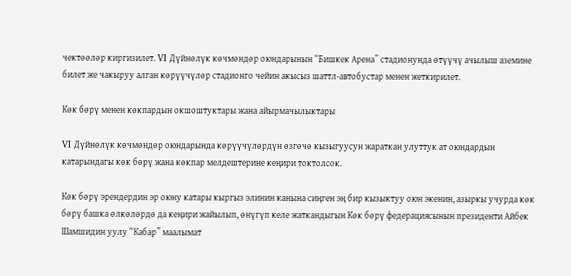чектөөлөр киргизилет. VI Дүйнөлүк көчмөндөр оюндарынын “Бишкек Арена” стадионунда өтүүчү ачылыш аземине билет же чакыруу алган көрүүчүлөр стадионго чейин акысыз шаттл-автобустар менен жеткирилет.

Көк бөрү менен көкпардын окшоштуктары жана айырмачылыктары

VI Дүйнөлүк көчмөндөр оюндарында көрүүчүлөрдүн өзгөчө кызыгуусун жараткан улуттук ат оюндардын катарындагы көк бөрү жана көкпар мелдештерине кеңири токтолсок.

Көк бөрү эрендердин эр оюну катары кыргыз элинин канына сиңген эң бир кызыктуу оюн экенин, азыркы учурда көк бөрү башка өлкөлөрдө да кеңири жайылып, өнүгүп келе жаткандыгын Көк бөрү федерациясынын президенти Айбек Шамшидин уулу “Кабар” маалымат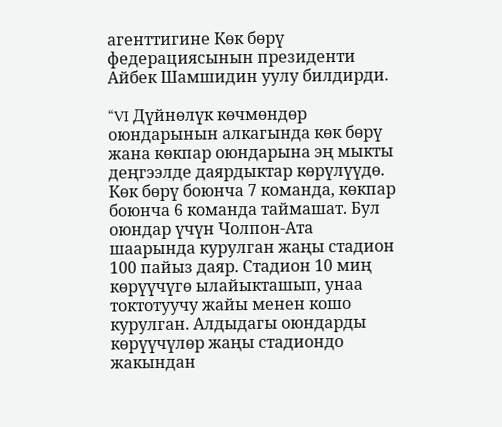агенттигине Көк бөрү федерациясынын президенти Айбек Шамшидин уулу билдирди.

“VI Дүйнөлүк көчмөндөр оюндарынын алкагында көк бөрү жана көкпар оюндарына эң мыкты деңгээлде даярдыктар көрүлүүдө. Көк бөрү боюнча 7 команда, көкпар боюнча 6 команда таймашат. Бул оюндар үчүн Чолпон-Ата шаарында курулган жаңы стадион 100 пайыз даяр. Стадион 10 миң көрүүчүгө ылайыкташып, унаа токтотуучу жайы менен кошо курулган. Алдыдагы оюндарды көрүүчүлөр жаңы стадиондо жакындан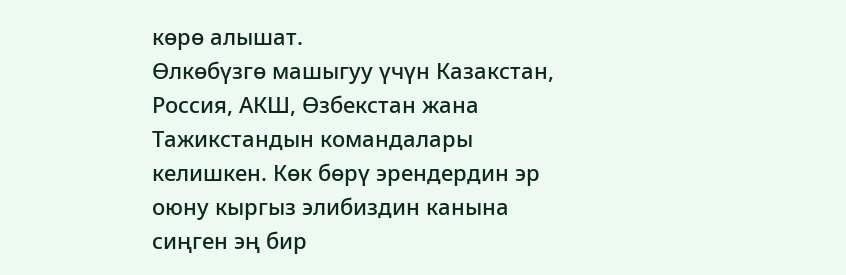көрө алышат.
Өлкөбүзгө машыгуу үчүн Казакстан, Россия, АКШ, Өзбекстан жана Тажикстандын командалары келишкен. Көк бөрү эрендердин эр оюну кыргыз элибиздин канына сиңген эң бир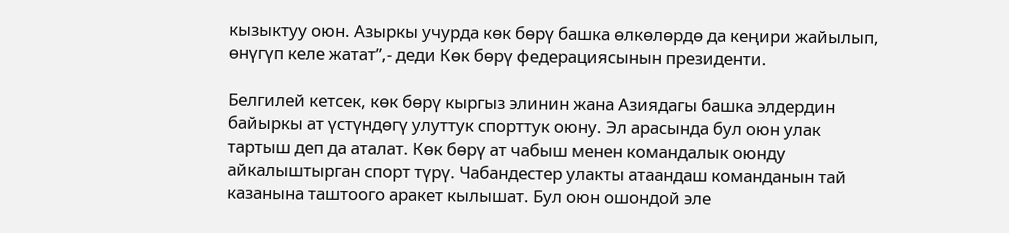кызыктуу оюн. Азыркы учурда көк бөрү башка өлкөлөрдө да кеңири жайылып, өнүгүп келе жатат”,- деди Көк бөрү федерациясынын президенти.

Белгилей кетсек, көк бөрү кыргыз элинин жана Азиядагы башка элдердин байыркы ат үстүндөгү улуттук спорттук оюну. Эл арасында бул оюн улак тартыш деп да аталат. Көк бөрү ат чабыш менен командалык оюнду айкалыштырган спорт түрү. Чабандестер улакты атаандаш команданын тай казанына таштоого аракет кылышат. Бул оюн ошондой эле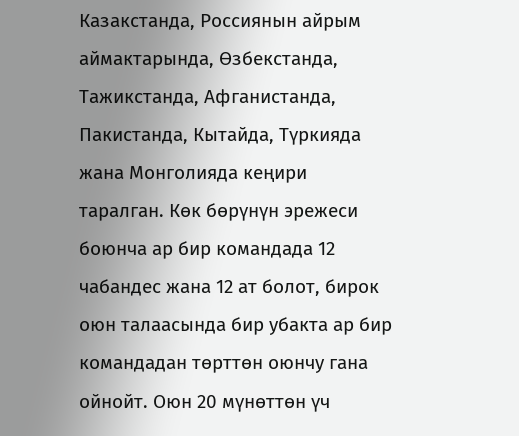Казакстанда, Россиянын айрым аймактарында, Өзбекстанда, Тажикстанда, Афганистанда, Пакистанда, Кытайда, Түркияда жана Монголияда кеңири таралган. Көк бөрүнүн эрежеси боюнча ар бир командада 12 чабандес жана 12 ат болот, бирок оюн талаасында бир убакта ар бир командадан төрттөн оюнчу гана ойнойт. Оюн 20 мүнөттөн үч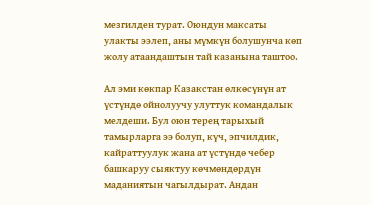мезгилден турат. Оюндун максаты улакты ээлеп, аны мүмкүн болушунча көп жолу атаандаштын тай казанына таштоо.

Ал эми көкпар Казакстан өлкөсүнүн ат үстүндө ойнолуучу улуттук командалык мелдеши. Бул оюн терең тарыхый тамырларга ээ болуп, күч, эпчилдик, кайраттуулук жана ат үстүндө чебер башкаруу сыяктуу көчмөндөрдүн маданиятын чагылдырат. Андан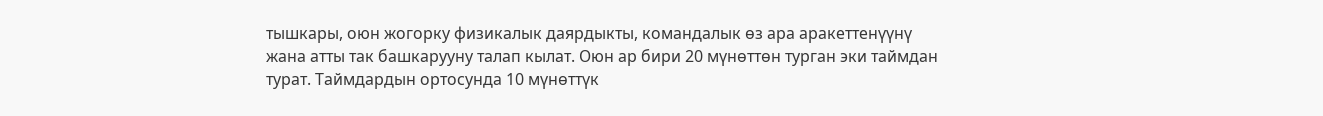тышкары, оюн жогорку физикалык даярдыкты, командалык өз ара аракеттенүүнү жана атты так башкарууну талап кылат. Оюн ар бири 20 мүнөттөн турган эки таймдан турат. Таймдардын ортосунда 10 мүнөттүк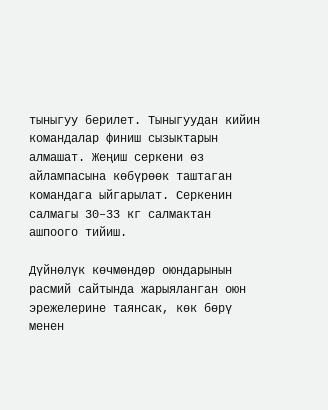тыныгуу берилет. Тыныгуудан кийин командалар финиш сызыктарын алмашат. Жеңиш серкени өз айлампасына көбүрөөк таштаган командага ыйгарылат. Серкенин салмагы 30–33 кг салмактан ашпоого тийиш.

Дүйнөлүк көчмөндөр оюндарынын расмий сайтында жарыяланган оюн эрежелерине таянсак, көк бөрү менен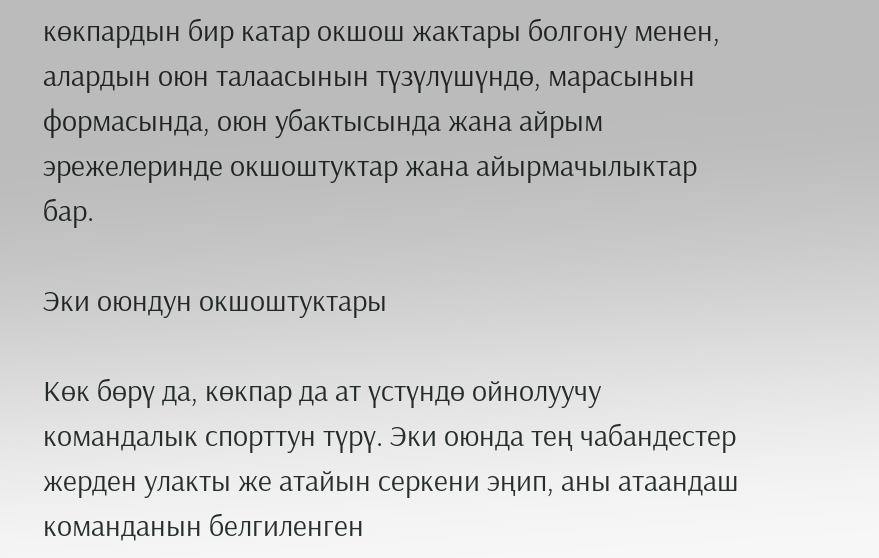көкпардын бир катар окшош жактары болгону менен, алардын оюн талаасынын түзүлүшүндө, марасынын формасында, оюн убактысында жана айрым эрежелеринде окшоштуктар жана айырмачылыктар бар.

Эки оюндун окшоштуктары

Көк бөрү да, көкпар да ат үстүндө ойнолуучу командалык спорттун түрү. Эки оюнда тең чабандестер жерден улакты же атайын серкени эңип, аны атаандаш команданын белгиленген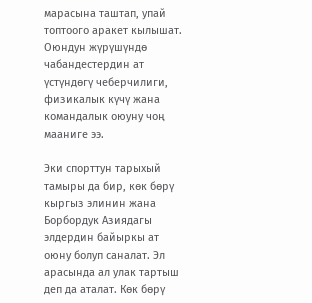марасына таштап, упай топтоого аракет кылышат. Оюндун жүрүшүндө чабандестердин ат үстүндөгү чеберчилиги, физикалык күчү жана командалык оюуну чоң мааниге ээ.

Эки спорттун тарыхый тамыры да бир, көк бөрү кыргыз элинин жана Борбордук Азиядагы элдердин байыркы ат оюну болуп саналат. Эл арасында ал улак тартыш деп да аталат. Көк бөрү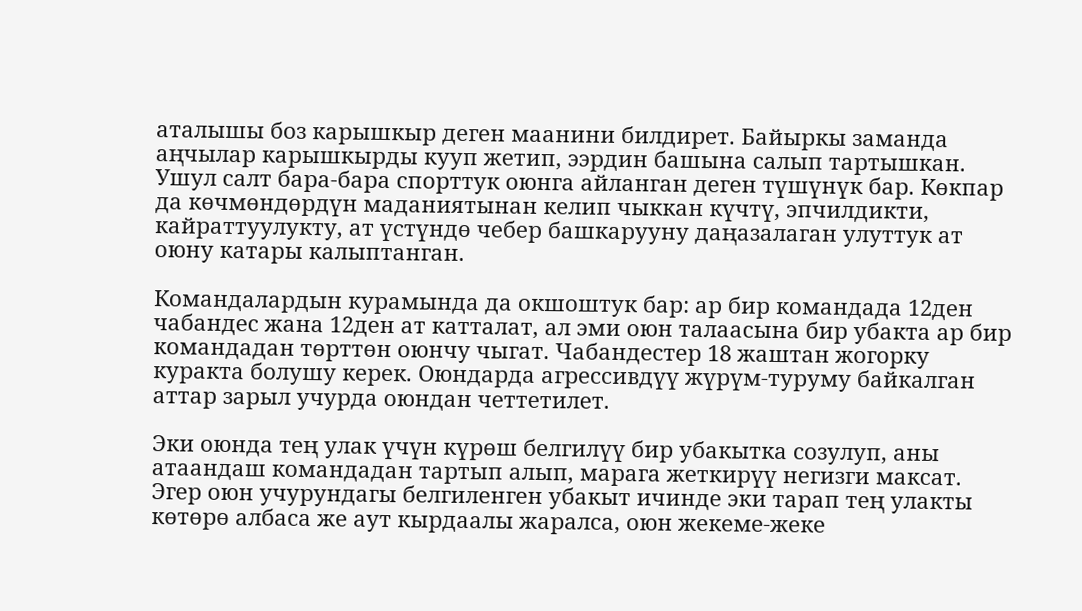аталышы боз карышкыр деген маанини билдирет. Байыркы заманда аңчылар карышкырды кууп жетип, ээрдин башына салып тартышкан. Ушул салт бара-бара спорттук оюнга айланган деген түшүнүк бар. Көкпар да көчмөндөрдүн маданиятынан келип чыккан күчтү, эпчилдикти, кайраттуулукту, ат үстүндө чебер башкарууну даңазалаган улуттук ат оюну катары калыптанган.

Командалардын курамында да окшоштук бар: ар бир командада 12ден чабандес жана 12ден ат катталат, ал эми оюн талаасына бир убакта ар бир командадан төрттөн оюнчу чыгат. Чабандестер 18 жаштан жогорку куракта болушу керек. Оюндарда агрессивдүү жүрүм-туруму байкалган аттар зарыл учурда оюндан четтетилет.

Эки оюнда тең улак үчүн күрөш белгилүү бир убакытка созулуп, аны атаандаш командадан тартып алып, марага жеткирүү негизги максат. Эгер оюн учурундагы белгиленген убакыт ичинде эки тарап тең улакты көтөрө албаса же аут кырдаалы жаралса, оюн жекеме-жеке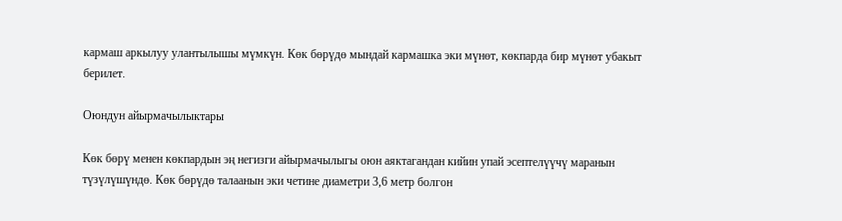кармаш аркылуу улантылышы мүмкүн. Көк бөрүдө мындай кармашка эки мүнөт, көкпарда бир мүнөт убакыт берилет.

Оюндун айырмачылыктары

Көк бөрү менен көкпардын эң негизги айырмачылыгы оюн аяктагандан кийин упай эсептелүүчү маранын түзүлүшүндө. Көк бөрүдө талаанын эки четине диаметри 3,6 метр болгон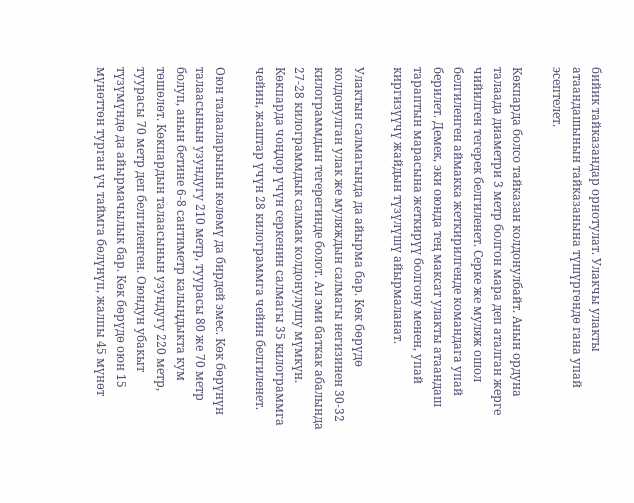бийик тайказандар орнотулат. Улакчы улакты атаандашынын тайказанына түшүргөндө гана упай эсептелет.

Көкпарда болсо тайказан колдонулбайт. Анын ордуна талаада диаметри 3 метр болгон мара деп аталган жерге чийилген тегерек белгиленет. Серке же муляж ошол белгиленген аймакка жеткирилгенде командага упай берилет. Демек, эки оюнда тең максат улакты атаандаш тараптын марасына жеткирүү болгону менен, упай киргизүүчү жайдын түзүлүшү айырмаланат.

Улактын салмагында да айырма бар. Көк бөрүдө колдонулган улак же муляждын салмагы негизинен 30-32 килограммдын тегерегинде болот. Ал эми баткак абалында 27-28 килограммдык салмак колдонулушу мүмкүн. Көкпарда чоңдор үчүн серкенин салмагы 35 килограммга чейин, жаштар үчүн 28 килограммга чейин белгиленет.

Оюн талааларынын көлөмү да бирдей эмес. Көк бөрүнүн талаасынын узундугу 210 метр, туурасы 80 же 70 метр болуп, анын бетине 6-8 сантиметр калыңдыкта кум төшөлөт. Көкпардын талаасынын узундугу 220 метр, туурасы 70 метр деп белгиленген. Оюндун убакыт түзүмүндө да айырмачылык бар. Көк бөрүдө оюн 15 мүнөттөн турган үч таймга бөлүнүп, жалпы 45 мүнөт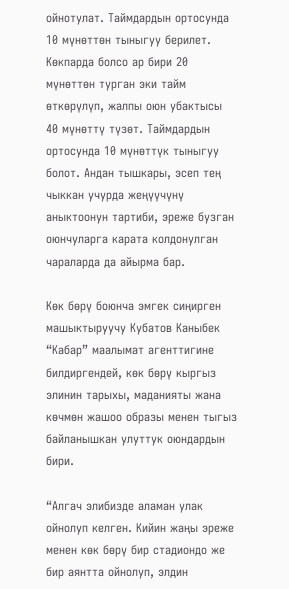ойнотулат. Таймдардын ортосунда 10 мүнөттөн тыныгуу берилет. Көкпарда болсо ар бири 20 мүнөттөн турган эки тайм өткөрүлүп, жалпы оюн убактысы 40 мүнөттү түзөт. Таймдардын ортосунда 10 мүнөттүк тыныгуу болот. Андан тышкары, эсеп тең чыккан учурда жеңүүчүнү аныктоонун тартиби, эреже бузган оюнчуларга карата колдонулган чараларда да айырма бар.

Көк бөрү боюнча эмгек сиңирген машыктыруучу Кубатов Каныбек “Кабар” маалымат агенттигине билдиргендей, көк бөрү кыргыз элинин тарыхы, маданияты жана көчмөн жашоо образы менен тыгыз байланышкан улуттук оюндардын бири.

“Алгач элибизде аламан улак ойнолуп келген. Кийин жаңы эреже менен көк бөрү бир стадиондо же бир аянтта ойнолуп, элдин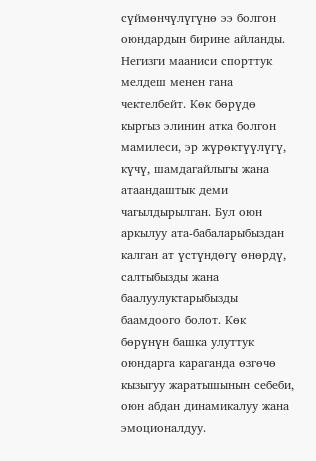сүймөнчүлүгүнө ээ болгон оюндардын бирине айланды. Негизги мааниси спорттук мелдеш менен гана чектелбейт. Көк бөрүдө кыргыз элинин атка болгон мамилеси, эр жүрөктүүлүгү, күчү, шамдагайлыгы жана атаандаштык деми чагылдырылган. Бул оюн аркылуу ата-бабаларыбыздан калган ат үстүндөгү өнөрдү, салтыбызды жана баалуулуктарыбызды баамдоого болот. Көк бөрүнүн башка улуттук оюндарга караганда өзгөчө кызыгуу жаратышынын себеби, оюн абдан динамикалуу жана эмоционалдуу.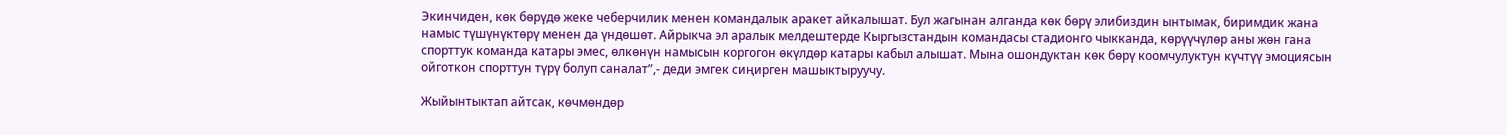Экинчиден, көк бөрүдө жеке чеберчилик менен командалык аракет айкалышат. Бул жагынан алганда көк бөрү элибиздин ынтымак, биримдик жана намыс түшүнүктөрү менен да үндөшөт. Айрыкча эл аралык мелдештерде Кыргызстандын командасы стадионго чыкканда, көрүүчүлөр аны жөн гана спорттук команда катары эмес, өлкөнүн намысын коргогон өкүлдөр катары кабыл алышат. Мына ошондуктан көк бөрү коомчулуктун күчтүү эмоциясын ойготкон спорттун түрү болуп саналат”,- деди эмгек сиңирген машыктыруучу.

Жыйынтыктап айтсак, көчмөндөр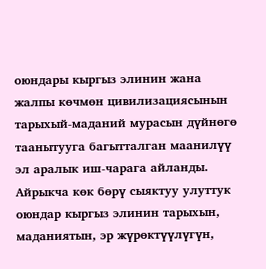оюндары кыргыз элинин жана жалпы көчмөн цивилизациясынын тарыхый-маданий мурасын дүйнөгө таанытууга багытталган маанилүү эл аралык иш-чарага айланды. Айрыкча көк бөрү сыяктуу улуттук оюндар кыргыз элинин тарыхын, маданиятын, эр жүрөктүүлүгүн,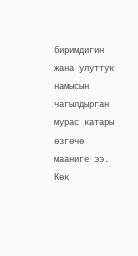биримдигин жана улуттук намысын чагылдырган мурас катары өзгөчө мааниге ээ. Көк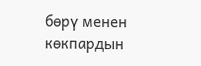бөрү менен көкпардын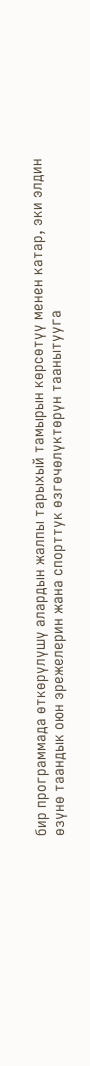бир программада өткөрүлүшү алардын жалпы тарыхый тамырын көрсөтүү менен катар, эки элдин өзүнө таандык оюн эрежелерин жана спорттук өзгөчөлүктөрүн таанытууга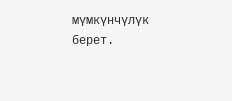мүмкүнчүлүк берет.